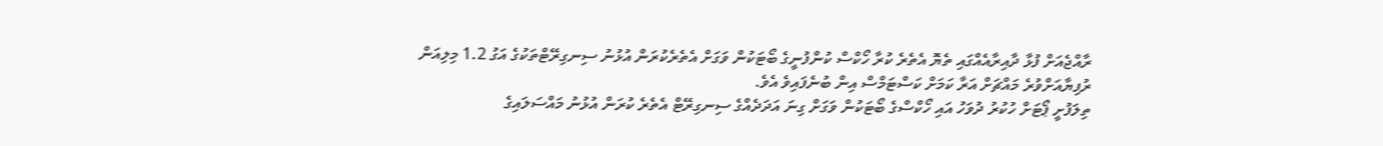ރާއްޖެއަށް ފުޅާ ދާއިރާއެއްގައި ތެޔޮ އެތެރެ ކުރާ ހޯކްސް ކުންފުނީގެ ބޯޓަކުން ވަގަށް އެތެރެކުރަން އުޅުނު ސިނގިރޭޓްތަކުގެ އަގު 1.2 މިލިއަން ރުފިޔާއަށްވުރެ މައްޗަށް އަރާ ކަމަށް ކަސްޓަމްސް އިން ބުނެފައިވެ އެވެ.
ތިލަފުށީ ޕޯޓަށް ހުކުރު ދުވަހު އައި ހޯކްސްގެ ބޯޓަކުން ވަގަށް ގިނަ އަދަދެއްގެ ސިނގިރޭޓް އެތެރެ ކުރަން އުޅުނު މައްސަލައިގެ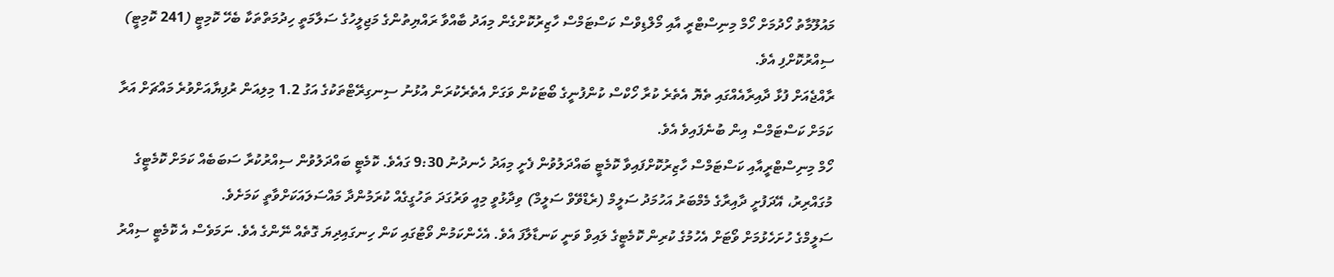މައުލޫމާތު ހޯދުމަށް ހޯމް މިނިސްޓްރީ އާއި މޯލްޑިވްސް ކަސްޓަމްސް ހާޒިރުކޮށްގެން މިއަދު ބާއްވާ ރައްޔިތުންގެ މަޖިލީހުގެ ސަލާމަތީ ހިދުމަތްތަކާ ބެހޭ ކޮމިޓީ (241 ކޮމިޓީ) ސިއްރުކޮށްފި އެވެ.
ރާއްޖެއަށް ފުޅާ ދާއިރާއެއްގައި ތެޔޮ އެތެރެ ކުރާ ހޯކްސް ކުންފުނީގެ ބޯޓަކުން ވަގަށް އެތެރެކުރަން އުޅުނު ސިނގިރޭޓްތަކުގެ އަގު 1.2 މިލިއަން ރުފިޔާއަށްވުރެ މައްޗަށް އަރާ ކަމަށް ކަސްޓަމްސް އިން ބުނެފައިވެ އެވެ.
ހޯމް މިނިސްޓްރީއާއި ކަސްޓަމްސް ހާޒިރުކޮށްފައިވާ ކޮމެޓީ ބައްދަލުވުން ފެށީ މިއަދު ހެނދުނު 9:30 ގައެވެ. ކޮމެޓީ ބައްދަލުވުން ސިއްރުކުރާ ސަބަބެއް ކަމަށް ކޮމެޓީގެ މުގައްރިރު، އޭދަފުށީ ދާއިރާގެ މެމްބަރު އަހުމަދު ސަލީމް (ރެޑްވޭވް ސަލީމް) ވިދާޅުވީ މިއީ ވަރުގަދަ ތަހުގީގެއް ކުރަމުންދާ މައްސަލައަކަށްވާތީ ކަމަށެވެ.
ސަލީމްގެ ހުށަހެޅުމަށް ވޯޓަށް އެހުމުގެ ކުރިން ކޮމެޓީގެ ލައިވް ވަނީ ކަނޑާލާފަ އެވެ. އެހެންކަމުން ވޯޓުގައި ކަން ހިނގައިދިޔަ ގޮތެއް ނޭންގެ އެވެ. ނަމަވެސް އެ ކޮމެޓީ ސިއްރު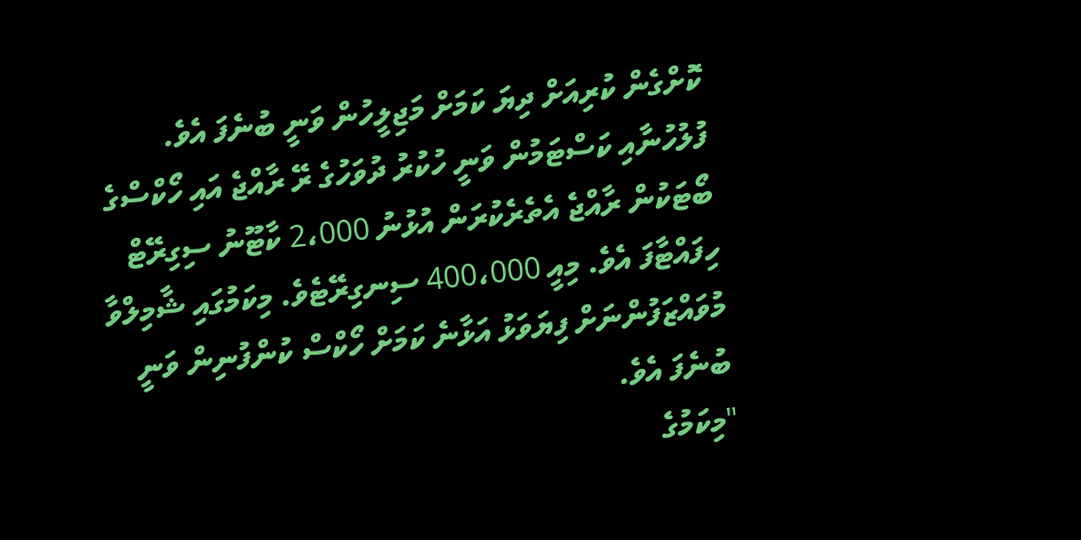ކޮށްގެން ކުރިއަށް ދިޔަ ކަމަށް މަޖިލީހުން ވަނީ ބުނެފަ އެވެ.
ފުލުހުނާއި ކަސްޓަމުން ވަނީ ހުކުރު ދުވަހުގެ ރޭ ރާއްޖެ އައި ހޯކްސްގެ ބޯޓަކުން ރާއްޖެ އެތެރެކުރަން އުޅުނު 2،000 ކާޓޫނު ސިގިރޭޓް ހިފައްޓާފަ އެވެ. މިއީ 400،000 ސިނގިރޭޓެވެ. މިކަމުގައި ޝާމިލްވާ މުވައްޒަފުންނަށް ފިޔަވަޅު އަޅާނެ ކަމަށް ހޯކްސް ކުންފުނިން ވަނީ ބުނެފަ އެވެ.
"މިކަމުގެ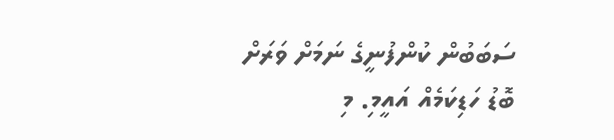ސަބަބުން ކުންފުނީގެ ނަމަށް ވަރަށް ބޮޑު ހަޑިކަމެއް އައީމި. މި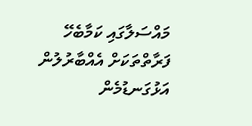މައްސަލާގައި ކަމާބެހޭ ފަރާތްތަކަށް އެއްބާރުލުން އަޅުގަނޑުމެން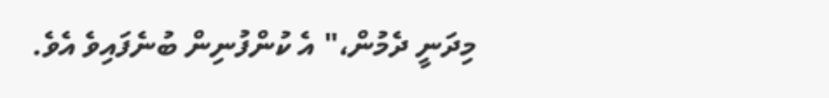މިދަނީ ދެމުން،" އެ ކުންފުނިން ބުނެފައިވެ އެވެ.